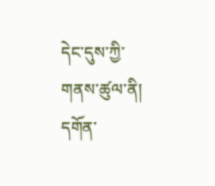དེང་དུས་ཀྱི་གནས་ཚུལ་ནི། དགོན་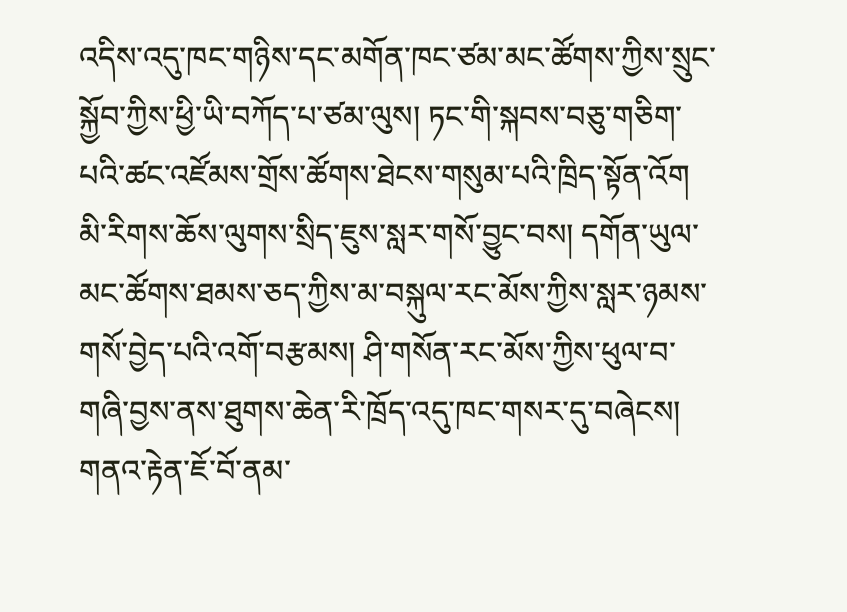འདིས་འདུ་ཁང་གཉིས་དང་མགོན་ཁང་ཙམ་མང་ཚོགས་ཀྱིས་སྲུང་སྐྱོབ་ཀྱིས་ཕྱི་ཡི་བཀོད་པ་ཙམ་ལུས། ཏང་གི་སྐབས་བཅུ་གཅིག་པའི་ཚང་འཛོམས་གྲོས་ཚོགས་ཐེངས་གསུམ་པའི་ཁྲིད་སྟོན་འོག མི་རིགས་ཆོས་ལུགས་སྲིད་ཇུས་སླར་གསོ་བྱུང་བས། དགོན་ཡུལ་མང་ཚོགས་ཐམས་ཅད་ཀྱིས་མ་བསྐུལ་རང་མོས་ཀྱིས་སླར་ཉམས་གསོ་བྱེད་པའི་འགོ་བརྩམས། ཤི་གསོན་རང་མོས་ཀྱིས་ཕུལ་བ་གཞི་བྱས་ནས་ཐུགས་ཆེན་རི་ཁྲོད་འདུ་ཁང་གསར་དུ་བཞེངས། གནའ་རྟེན་ཇོ་བོ་ནམ་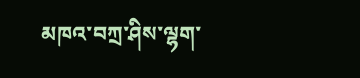མཁའ་བཀྲ་ཤིས་ལྷག་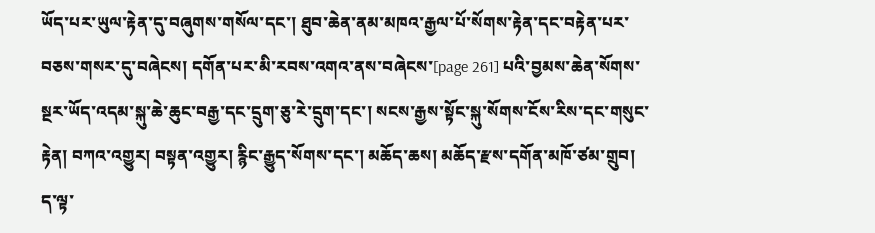ཡོད་པར་ཡུལ་རྟེན་དུ་བཞུགས་གསོལ་དང་། ཐུབ་ཆེན་ནམ་མཁའ་རྒྱལ་པོ་སོགས་རྟེན་དང་བརྟེན་པར་བཅས་གསར་དུ་བཞེངས། དགོན་པར་མི་རབས་འགའ་ནས་བཞེངས་[page 261] པའི་བྱམས་ཆེན་སོགས་སྔར་ཡོད་འདམ་སྐུ་ཆེ་ཆུང་བརྒྱ་དང་དྲུག་ཅུ་རེ་དྲུག་དང་། སངས་རྒྱས་སྟོང་སྐུ་སོགས་ངོས་རིས་དང་གསུང་རྟེན། བཀའ་འགྱུར། བསྟན་འགྱུར། རྙིང་རྒྱུད་སོགས་དང་། མཆོད་ཆས། མཆོད་རྫས་དགོན་མཁོ་ཙམ་གྲུབ། ད་ལྟ་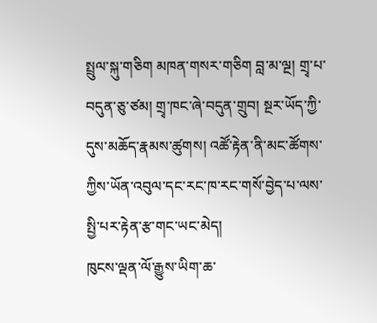སྤྲུལ་སྐུ་གཅིག མཁན་གསར་གཅིག བླ་མ་ལྔ། གྲྭ་པ་བདུན་ཅུ་ཙམ། གྲྭ་ཁང་ཞེ་བདུན་གྲུབ། སྔར་ཡོད་ཀྱི་དུས་མཆོད་རྣམས་ཚུགས། འཚོ་རྟེན་ནི་མང་ཚོགས་ཀྱིས་ཡོན་འབུལ་དང་རང་ཁ་རང་གསོ་བྱེད་པ་ལས་སྤྱི་པར་རྟེན་རྩ་གང་ཡང་མེད།
ཁུངས་ལྡན་ལོ་རྒྱུས་ཡིག་ཆ་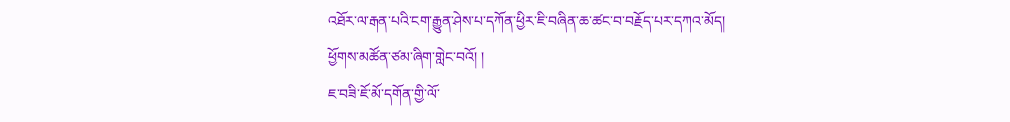འཐོར་ལ་རྒན་པའི་ངག་རྒྱུན་ཤེས་པ་དཀོན་ཕྱིར་ཇི་བཞིན་ཆ་ཚང་བ་བརྗོད་པར་དཀའ་མོད། ཕྱོགས་མཚོན་ཙམ་ཞིག་གླེང་བའོ། །
ཇ་བཟི་ཇོ་མོ་དགོན་གྱི་ལོ་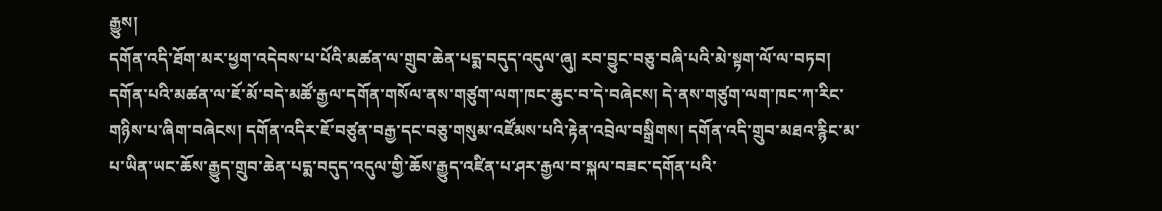རྒྱུས།
དགོན་འདི་ཐོག་མར་ཕྱག་འདེབས་པ་པོའི་མཚན་ལ་གྲུབ་ཆེན་པདྨ་བདུད་འདུལ་ཞུ། རབ་བྱུང་བཅུ་བཞི་པའི་མེ་སྟག་ལོ་ལ་བཏབ། དགོན་པའི་མཚན་ལ་ཇོ་མོ་བདེ་མཚོ་རྒྱལ་དགོན་གསོལ་ནས་གཙུག་ལག་ཁང་ཆུང་བ་དེ་བཞེངས། དེ་ནས་གཙུག་ལག་ཁང་ཀ་རིང་གཉིས་པ་ཞིག་བཞེངས། དགོན་འདིར་ཇོ་བཙུན་བརྒྱ་དང་བཅུ་གསུམ་འཛོམས་པའི་རྟེན་འབྲེལ་བསྒྲིགས། དགོན་འདི་གྲུབ་མཐའ་རྙིང་མ་པ་ཡིན་ཡང་ཆོས་རྒྱུད་གྲུབ་ཆེན་པདྨ་བདུད་འདུལ་གྱི་ཆོས་རྒྱུད་འཛིན་པ་ཤར་རྒྱལ་བ་སྐལ་བཟང་དགོན་པའི་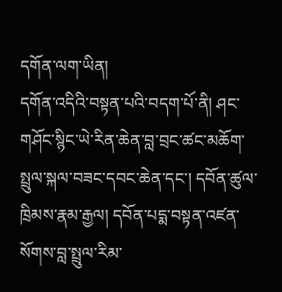དགོན་ལག་ཡིན།
དགོན་འདིའི་བསྟན་པའི་བདག་པོ་ནི། ཤང་གཤོང་སྙིང་ཡེ་རིན་ཆེན་བླ་བྲང་ཚང་མཆོག་སྤྲུལ་སྐལ་བཟང་དབང་ཆེན་དང་། དབོན་ཚུལ་ཁྲིམས་རྣམ་རྒྱལ། དབོན་པདྨ་བསྟན་འཛན་སོགས་བླ་སྤྲུལ་རིམ་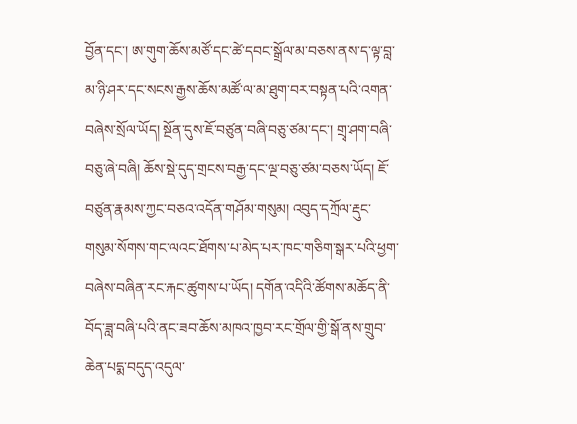བྱོན་དང་། ཨ་གུག་ཆོས་མཙོ་དང་ཚེ་དབང་སྒྲོལ་མ་བཅས་ནས་ད་ལྟ་བླ་མ་ཉི་ཤར་དང་སངས་རྒྱས་ཆོས་མཚོ་ལ་མ་ཐུག་བར་བསྟན་པའི་འགན་བཞེས་སྲོལ་ཡོད། སྔོན་དུས་ཇོ་བཙུན་བཞི་བཅུ་ཙམ་དང་། གྲྭ་ཤག་བཞི་བཅུ་ཞེ་བཞི། ཆོས་སྡེ་དུད་གྲངས་བརྒྱ་དང་ལྔ་བཅུ་ཙམ་བཅས་ཡོད། ཇོ་བཙུན་རྣམས་ཀྱང་བཅའ་འདོན་གཤོམ་གསུམ། འབུད་དཀྲོལ་རྡུང་གསུམ་སོགས་གང་ལའང་ཐོགས་པ་མེད་པར་ཁང་གཅིག་སྒར་པའི་ཕྱག་བཞེས་བཞིན་རང་རྐང་ཚུགས་པ་ཡོད། དགོན་འདིའི་ཚོགས་མཆོད་ནི་བོད་ཟླ་བཞི་པའི་ནང་ཟབ་ཆོས་མཁའ་ཁྱབ་རང་གྲོལ་གྱི་སྒོ་ནས་གྲུབ་ཆེན་པདྨ་བདུད་འདུལ་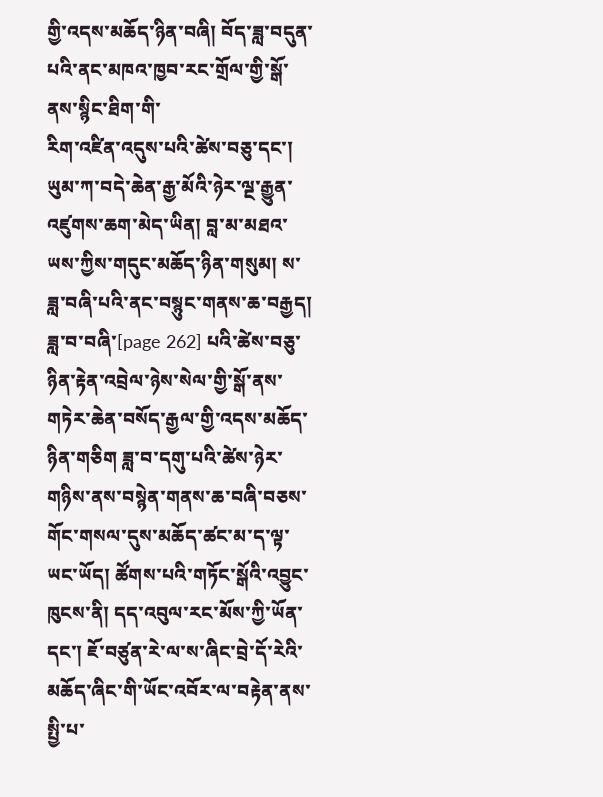གྱི་འདས་མཆོད་ཉིན་བཞི། བོད་ཟླ་བདུན་པའི་ནང་མཁའ་ཁྱབ་རང་གྲོལ་གྱི་སྒོ་ནས་སྙིང་ཐིག་གི་
རིག་འཛིན་འདུས་པའི་ཚེས་བཅུ་དང་། ཡུམ་ཀ་བདེ་ཆེན་རྒྱ་མོའི་ཉེར་ལྔ་རྒྱུན་འཛུགས་ཆག་མེད་ཡིན། བླ་མ་མཐའ་ཡས་ཀྱིས་གདུང་མཆོད་ཉིན་གསུམ། ས་ཟླ་བཞི་པའི་ནང་བསྙུང་གནས་ཆ་བརྒྱད། ཟླ་བ་བཞི་[page 262] པའི་ཚེས་བཅུ་ཉིན་རྟེན་འབྲེལ་ཉེས་སེལ་གྱི་སྒོ་ནས་གཏེར་ཆེན་བསོད་རྒྱལ་གྱི་འདས་མཆོད་ཉིན་གཅིག ཟླ་བ་དགུ་པའི་ཚེས་ཉེར་གཉིས་ནས་བསྙེན་གནས་ཆ་བཞི་བཅས་གོང་གསལ་དུས་མཆོད་ཚང་མ་ད་ལྟ་ཡང་ཡོད། ཚོགས་པའི་གཏོང་སྒོའི་འབྱུང་ཁུངས་ནི། དད་འབུལ་རང་མོས་ཀྱི་ཡོན་དང་། ཇོ་བཙུན་རེ་ལ་ས་ཞིང་བྲེ་དོ་རེའི་མཆོད་ཞིང་གི་ཡོང་འབོར་ལ་བརྟེན་ནས་སྤྱི་པ་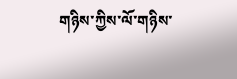གཉིས་ཀྱིས་ལོ་གཉིས་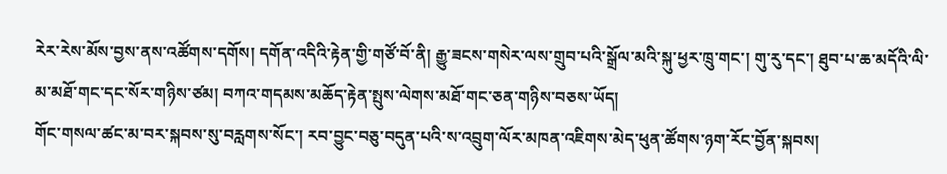རེར་རེས་མོས་བྱས་ནས་འཚོགས་དགོས། དགོན་འདིའི་རྟེན་གྱི་གཙོ་བོ་ནི། རྒྱུ་ཟངས་གསེར་ལས་གྲུབ་པའི་སྒྲོལ་མའི་སྐུ་ཕྱར་ཁྲུ་གང་། གུ་རུ་དང་། ཐུབ་པ་ཆ་མདོའི་ལི་མ་མཐོ་གང་དང་སོར་གཉིས་ཙམ། བཀའ་གདམས་མཆོད་རྟེན་སྤུས་ལེགས་མཐོ་གང་ཅན་གཉིས་བཅས་ཡོད།
གོང་གསལ་ཚང་མ་བར་སྐབས་སུ་བརླགས་སོང་། རབ་བྱུང་བཅུ་བདུན་པའི་ས་འབྲུག་ལོར་མཁན་འཇིགས་མེད་ཕུན་ཚོགས་ཉག་རོང་བྱོན་སྐབས།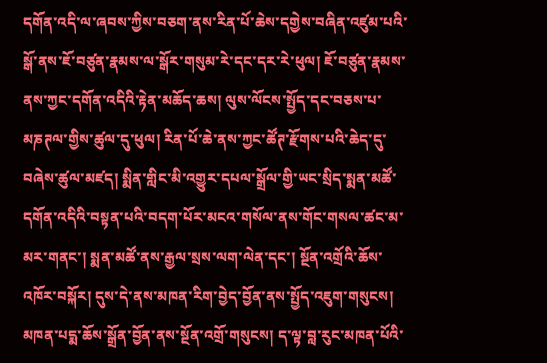དགོན་འདི་ལ་ཞབས་ཀྱིས་བཅག་ནས་རིན་པོ་ཆེས་དགྱེས་བཞིན་འཛུམ་པའི་སྒོ་ནས་ཇོ་བཙུན་རྣམས་ལ་སྒོར་གསུམ་རེ་དང་དར་རེ་ཕུལ། ཇོ་བཙུན་རྣམས་ནས་ཀྱང་དགོན་འདིའི་རྟེན་མཆོད་ཆས། ལུས་ལོངས་སྤྱོད་དང་བཅས་པ་མཎཊལ་གྱིས་ཚུལ་དུ་ཕུལ། རིན་པོ་ཆེ་ནས་ཀྱང་ཚོཊ་རྫོགས་པའི་ཆེད་དུ་བཞེས་ཚུལ་མཛད། སྨིན་གླིང་མི་འགྱུར་དཔལ་སྒྲོལ་གྱི་ཡང་སྲིད་སྨན་མཚོ་དགོན་འདིའི་བསྟན་པའི་བདག་པོར་མངའ་གསོལ་ནས་གོང་གསལ་ཚང་མ་མར་གནང་། སྨན་མཚོ་ནས་རྒྱལ་སྲས་ལག་ལེན་དང་། སྔོན་འགྲོའི་ཆོས་འཁོར་བསྐོར། དུས་དེ་ནས་མཁན་རིག་བྱེད་བྱོན་ནས་སྤྱོད་འཇུག་གསུངས། མཁན་པདྨ་ཆོས་སྒྲོན་བྱོན་ནས་སྔོན་འགྲོ་གསུངས། ད་ལྟ་བླ་རུང་མཁན་པོའི་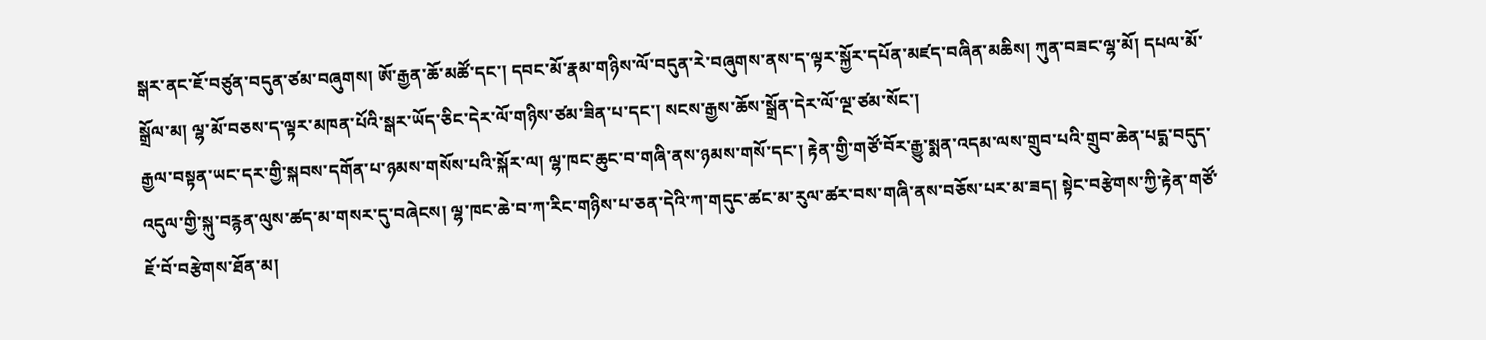སྒར་ནང་ཇོ་བཙུན་བདུན་ཙམ་བཞུགས། ཨོ་རྒྱན་ཆོ་མཚོ་དང་། དབང་མོ་རྣམ་གཉིས་ལོ་བདུན་རེ་བཞུགས་ནས་ད་ལྟར་སྐྱོར་དཔོན་མཛད་བཞིན་མཆིས། ཀུན་བཟང་ལྷ་མོ། དཔལ་མོ་སྒྲོལ་མ། ལྷ་མོ་བཅས་ད་ལྟར་མཁན་པོའི་སྒར་ཡོད་ཅིང་དེར་ལོ་གཉིས་ཙམ་ཟིན་པ་དང་། སངས་རྒྱས་ཆོས་སྒྲོན་དེར་ལོ་ལྔ་ཙམ་སོང་།
རྒྱལ་བསྟན་ཡང་དར་གྱི་སྐབས་དགོན་པ་ཉམས་གསོས་པའི་སྐོར་ལ། ལྷ་ཁང་ཆུང་བ་གཞི་ནས་ཉམས་གསོ་དང་། རྟེན་གྱི་གཙོ་བོར་རྒྱུ་སྨན་འདམ་ལས་གྲུབ་པའི་གྲུབ་ཆེན་པདྨ་བདུད་འདུལ་གྱི་སྐུ་བརྙན་ལུས་ཚད་མ་གསར་དུ་བཞེངས། ལྷ་ཁང་ཆེ་བ་ཀ་རིང་གཉིས་པ་ཅན་དེའི་ཀ་གདུང་ཚང་མ་རུལ་ཚར་བས་གཞི་ནས་བཅོས་པར་མ་ཟད། སྟེང་བརྩེགས་ཀྱི་རྟེན་གཙོ་ཇོ་བོ་བརྩེགས་ཐོན་མ།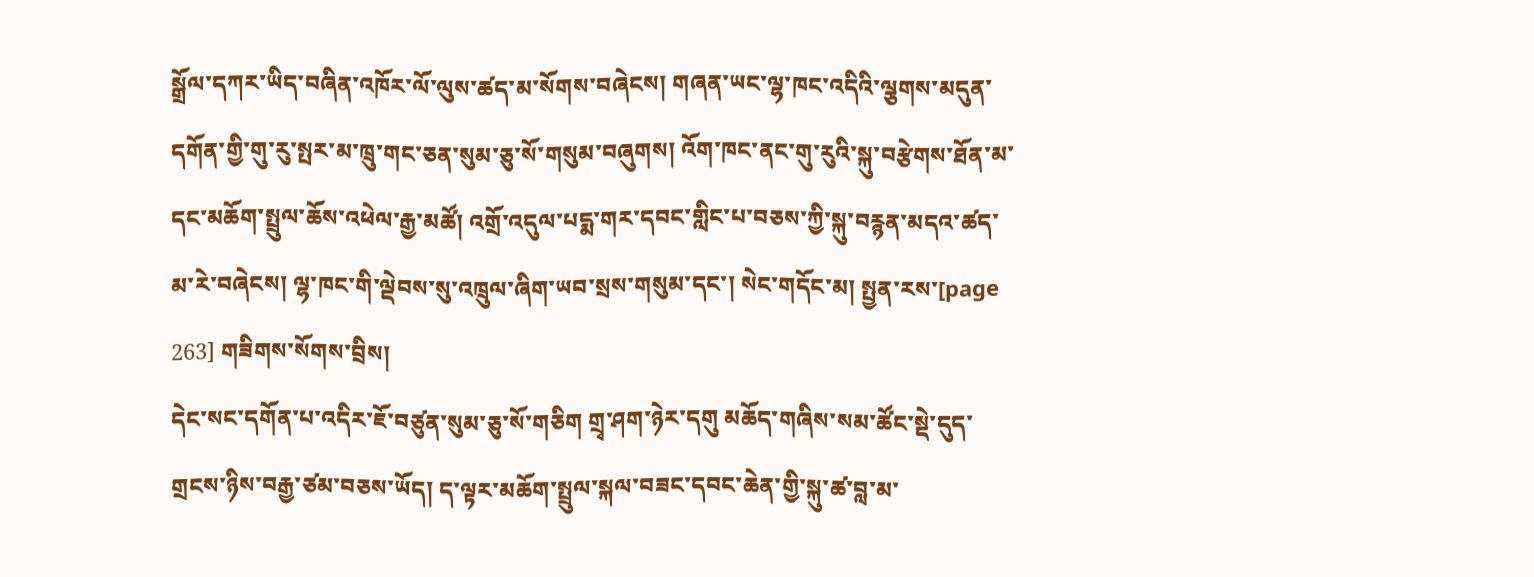སྒྲོལ་དཀར་ཡིད་བཞིན་འཁོར་ལོ་ལུས་ཚད་མ་སོགས་བཞེངས། གཞན་ཡང་ལྷ་ཁང་འདིའི་ལྕགས་མདུན་དགོན་གྱི་གུ་རུ་སྤར་མ་ཁྲུ་གང་ཅན་སུམ་ཅུ་སོ་གསུམ་བཞུགས། འོག་ཁང་ནང་གུ་རུའི་སྐུ་བརྩེགས་ཐོན་མ་དང་མཆོག་སྤྲུལ་ཆོས་འཕེལ་རྒྱ་མཚོ། འགྲོ་འདུལ་པདྨ་གར་དབང་གླིང་པ་བཅས་ཀྱི་སྐུ་བརྙན་མདའ་ཚད་མ་རེ་བཞེངས། ལྷ་ཁང་གི་ལྡེབས་སུ་འཁྲུལ་ཞིག་ཡབ་སྲས་གསུམ་དང་། སེང་གདོང་མ། སྤྱན་རས་[page 263] གཟིགས་སོགས་བྲིས།
དེང་སང་དགོན་པ་འདིར་ཇོ་བཙུན་སུམ་ཅུ་སོ་གཅིག གྲྭ་ཤག་ཉེར་དགུ མཆོད་གཞིས་སམ་ཚོང་སྡེ་དུད་གྲངས་ཉིས་བརྒྱ་ཙམ་བཅས་ཡོད། ད་ལྟར་མཆོག་སྤྲུལ་སྐལ་བཟང་དབང་ཆེན་གྱི་སྐུ་ཚ་བླ་མ་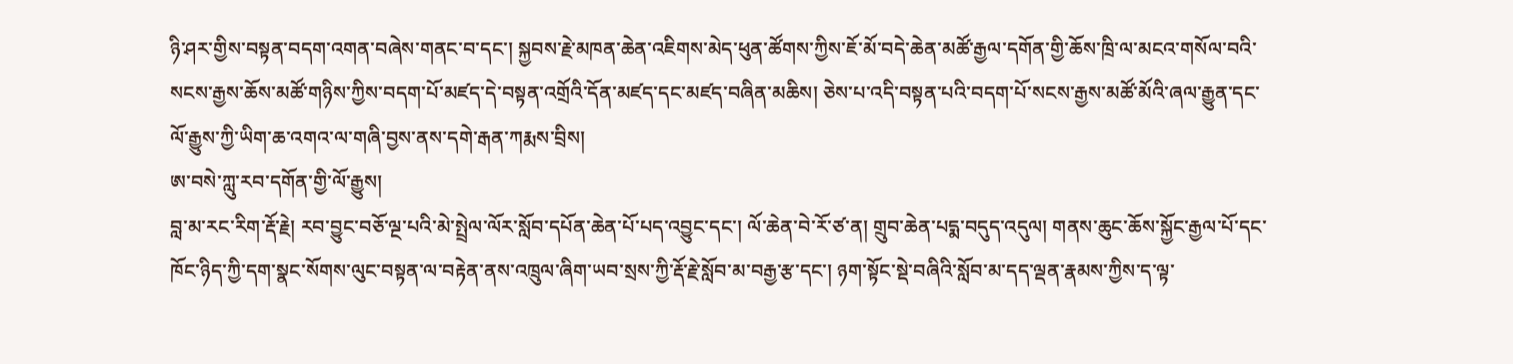ཉི་ཤར་གྱིས་བསྟན་བདག་འགན་བཞེས་གནང་བ་དང་། སྐྱབས་རྗེ་མཁན་ཆེན་འཇིགས་མེད་ཕུན་ཚོགས་ཀྱིས་ཇོ་མོ་བདེ་ཆེན་མཚོ་རྒྱལ་དགོན་གྱི་ཆོས་ཁྲི་ལ་མངའ་གསོལ་བའི་སངས་རྒྱས་ཆོས་མཚོ་གཉིས་ཀྱིས་བདག་པོ་མཛད་དེ་བསྟན་འགྲོའི་དོན་མཛད་དང་མཛད་བཞིན་མཆིས། ཅེས་པ་འདི་བསྟན་པའི་བདག་པོ་སངས་རྒྱས་མཚོ་མོའི་ཞལ་རྒྱུན་དང་ལོ་རྒྱུས་ཀྱི་ཡིག་ཆ་འགའ་ལ་གཞི་བྱས་ནས་དགེ་རྒན་ཀརྨས་བྲིས།
ཨ་བསེ་ཀླུ་རབ་དགོན་གྱི་ལོ་རྒྱུས།
བླ་མ་རང་རིག་རྡོ་རྗེ། རབ་བྱུང་བཅོ་ལྔ་པའི་མེ་སྤྲེལ་ལོར་སློབ་དཔོན་ཆེན་པོ་པད་འབྱུང་དང་། ལོ་ཆེན་བེ་རོ་ཙ་ན། གྲུབ་ཆེན་པདྨ་བདུད་འདུལ། གནས་ཆུང་ཆོས་སྐྱོང་རྒྱལ་པོ་དང་ཁོང་ཉིད་ཀྱི་དག་སྣང་སོགས་ལུང་བསྟན་ལ་བརྟེན་ནས་འཁྲུལ་ཞིག་ཡབ་སྲས་ཀྱི་རྡོ་རྗེ་སློབ་མ་བརྒྱ་རྩ་དང་། ཉག་སྟོང་སྡེ་བཞིའི་སློབ་མ་དད་ལྡན་རྣམས་ཀྱིས་ད་ལྟ་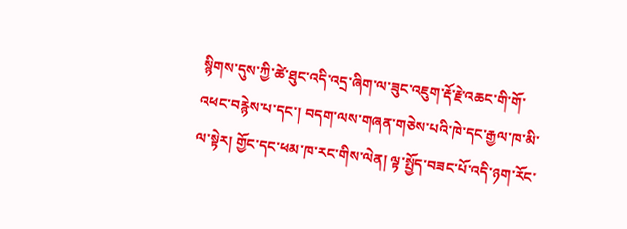སྙིགས་དུས་ཀྱི་ཚེ་ཐུང་འདི་འདྲ་ཞིག་ལ་ཟུང་འཇུག་རྡོ་རྗེ་འཆང་གི་གོ་འཕང་བརྙེས་པ་དང་། བདག་ལས་གཞན་གཅེས་པའི་ཁེ་དང་རྒྱལ་ཁ་མི་ལ་སྟེར། གྱོང་དང་ཕམ་ཁ་རང་གིས་ལེན། ལྟ་སྤྱོད་བཟང་པོ་འདི་ཉག་རོང་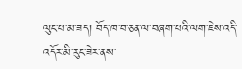ལུང་པ་མ་ཟད། བོད་ཁ་བ་ཅན་ལ་བཞག་པའི་ལག་ཇེས་འདི་འདོར་མི་རུང་ཟེར་ནས་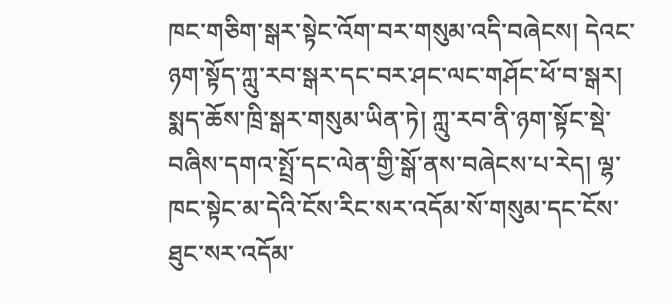ཁང་གཅིག་སྒར་སྟེང་འོག་བར་གསུམ་འདི་བཞེངས། དེའང་ཉག་སྟོད་ཀླུ་རབ་སྒར་དང་བར་ཤང་ལང་གཤོང་ཕོ་བ་སྒར། སྨད་ཆོས་ཁྲི་སྒར་གསུམ་ཡིན་ཏེ། ཀླུ་རབ་ནི་ཉག་སྟོང་སྡེ་བཞིས་དགའ་སྤྲོ་དང་ལེན་གྱི་སྒོ་ནས་བཞེངས་པ་རེད། ལྷ་ཁང་སྟེང་མ་དེའི་ངོས་རིང་སར་འདོམ་སོ་གསུམ་དང་ངོས་ཐུང་སར་འདོམ་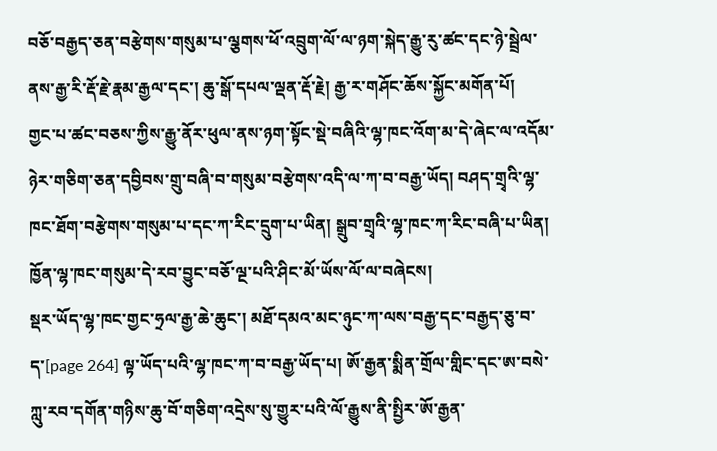བཅོ་བརྒྱད་ཅན་བརྩེགས་གསུམ་པ་ལྕགས་ཕོ་འབྲུག་ལོ་ལ་ཉག་སྐེད་རྒྱུ་རུ་ཚང་དང་ཉེ་སྦྲེལ་ནས་རྒྱ་རི་རྡོ་རྗེ་རྣམ་རྒྱལ་དང་། ཆུ་སྒོ་དཔལ་ལྡན་རྡོ་རྗེ། རྒྱ་ར་གཤོང་ཆོས་སྐྱོང་མགོན་པོ།
གྱང་པ་ཚང་བཅས་ཀྱིས་རྒྱུ་ནོར་ཕུལ་ནས་ཉག་སྟོང་སྡེ་བཞིའི་ལྷ་ཁང་འོག་མ་དེ་ཞེང་ལ་འདོམ་ཉེར་གཅིག་ཅན་དབྱིབས་གྲུ་བཞི་བ་གསུམ་བརྩེགས་འདི་ལ་ཀ་བ་བརྒྱ་ཡོད། བཤད་གྲྭའི་ལྷ་ཁང་ཐོག་བརྩེགས་གསུམ་པ་དང་ཀ་རིང་དྲུག་པ་ཡིན། སྒྲུབ་གྲྭའི་ལྷ་ཁང་ཀ་རིང་བཞི་པ་ཡིན། ཁྱོན་ལྷ་ཁང་གསུམ་དེ་རབ་བྱུང་བཅོ་ལྔ་པའི་ཤིང་མོ་ཡོས་ལོ་ལ་བཞེངས།
སྡར་ཡོད་ལྷ་ཁང་གྱང་ཧྲལ་རྒྱ་ཆེ་ཆུང་། མཐོ་དམའ་མང་ཉུང་ཀ་ལས་བརྒྱ་དང་བརྒྱད་ཅུ་བ་ད་[page 264] ལྟ་ཡོད་པའི་ལྷ་ཁང་ཀ་བ་བརྒྱ་ཡོད་པ། ཨོ་རྒྱན་སྨིན་གྲོལ་གླིང་དང་ཨ་བསེ་ཀླུ་རབ་དགོན་གཉིས་ཆུ་བོ་གཅིག་འདྲེས་སུ་གྱུར་པའི་ལོ་རྒྱུས་ནི་སྤྱིར་ཨོ་རྒྱན་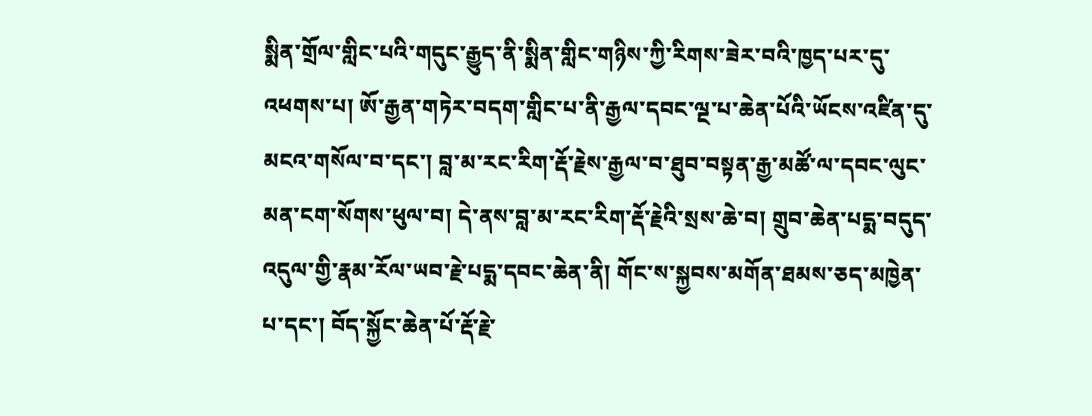སྨིན་གྲོལ་གླིང་པའི་གདུང་རྒྱུད་ནི་སྨིན་གླིང་གཉིས་ཀྱི་རིགས་ཟེར་བའི་ཁྱད་པར་དུ་འཕགས་པ། ཨོ་རྒྱན་གཏེར་བདག་གླིང་པ་ནི་རྒྱལ་དབང་ལྔ་པ་ཆེན་པོའི་ཡོངས་འཛིན་དུ་མངའ་གསོལ་བ་དང་། བླ་མ་རང་རིག་རྡོ་རྗེས་རྒྱལ་བ་ཐུབ་བསྟན་རྒྱ་མཚོ་ལ་དབང་ལུང་མན་ངག་སོགས་ཕུལ་བ། དེ་ནས་བླ་མ་རང་རིག་རྡོ་རྗེའི་སྲས་ཆེ་བ། གྲུབ་ཆེན་པདྨ་བདུད་འདུལ་གྱི་རྣམ་རོལ་ཡབ་རྗེ་པདྨ་དབང་ཆེན་ནི། གོང་ས་སྐྱབས་མགོན་ཐམས་ཅད་མཁྱེན་པ་དང་། བོད་སྐྱོང་ཆེན་པོ་རྡོ་རྗེ་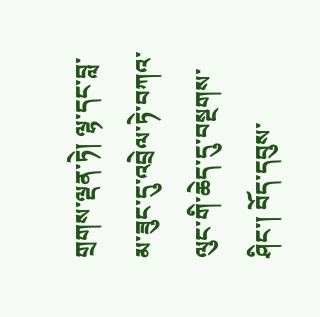གྲགས་ལྡན་ཏེ། ལྷ་དང་བླ་མ་ཟུང་དུ་འབྲེལ་ཏེ་བཀའ་ལུང་གི་ཆེད་དུ་བསྔགས་ཤིང་། བོད་དབུས་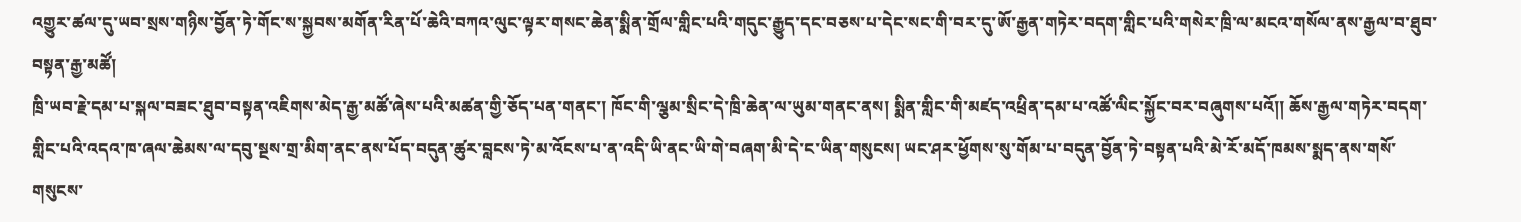འགྱུར་ཚལ་དུ་ཡབ་སྲས་གཉིས་བྱོན་ཏེ་གོང་ས་སྐྱབས་མགོན་རིན་པོ་ཆེའི་བཀའ་ལུང་ལྟར་གསང་ཆེན་སྨིན་གྲོལ་གླིང་པའི་གདུང་རྒྱུད་དང་བཅས་པ་དེང་སང་གི་བར་དུ་ཨོ་རྒྱན་གཏེར་བདག་གླིང་པའི་གསེར་ཁྲི་ལ་མངའ་གསོལ་ནས་རྒྱལ་བ་ཐུབ་བསྟན་རྒྱ་མཚོ།
ཁྲི་ཡབ་རྗེ་དམ་པ་སྐལ་བཟང་ཐུབ་བསྟན་འཇིགས་མེད་རྒྱ་མཚོ་ཞེས་པའི་མཚན་གྱི་ཅོད་པན་གནང་། ཁོང་གི་ལྕམ་སྲིང་དེ་ཁྲི་ཆེན་ལ་ཡུམ་གནང་ནས། སྨིན་གླིང་གི་མཛད་འཕྲིན་དམ་པ་འཚོ་ལིང་སྐྱོང་བར་བཞུགས་པའོ།། ཆོས་རྒྱལ་གཏེར་བདག་གླིང་པའི་འདའ་ཁ་ཞལ་ཆེམས་ལ་དབུ་སྔས་གྲ་མིག་ནང་ནས་པོད་བདུན་ཚུར་བླངས་ཏེ་མ་འོངས་པ་ན་འདི་ཡི་ནང་ཡི་གེ་བཞག་མི་དེ་ང་ཡིན་གསུངས། ཡང་ཤར་ཕྱོགས་སུ་གོམ་པ་བདུན་བྱོན་ཏེ་བསྟན་པའི་མེ་རོ་མདོ་ཁམས་སྨད་ནས་གསོ་གསུངས་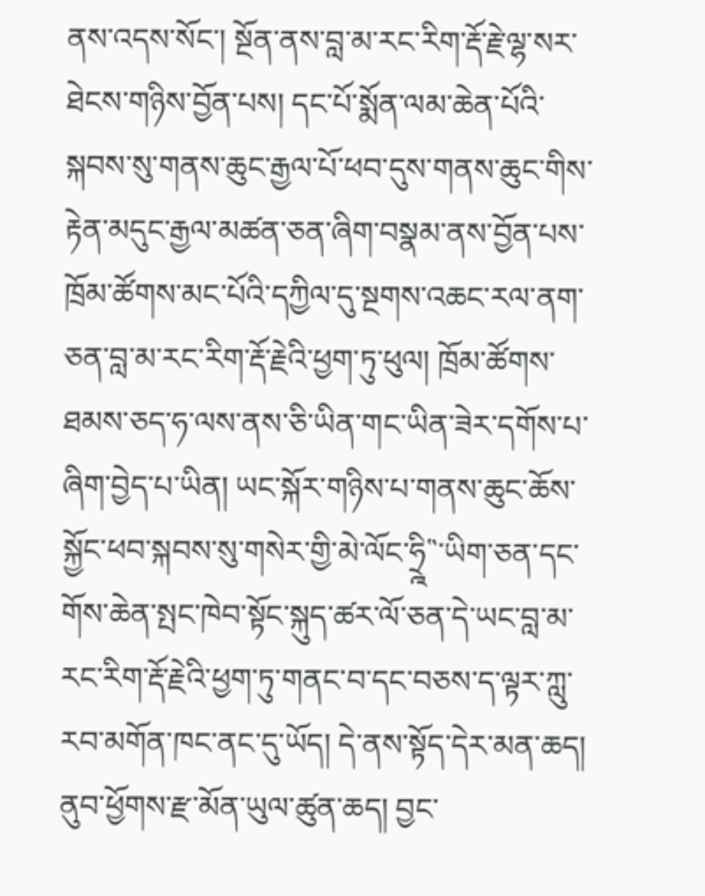ནས་འདས་སོང་། སྔོན་ནས་བླ་མ་རང་རིག་རྡོ་རྗེ་ལྷ་སར་ཐེངས་གཉིས་བྱོན་པས། དང་པོ་སྨོན་ལམ་ཆེན་པོའི་སྐབས་སུ་གནས་ཆུང་རྒྱལ་པོ་ཕབ་དུས་གནས་ཆུང་གིས་རྟེན་མདུང་རྒྱལ་མཚན་ཅན་ཞིག་བསྣམ་ནས་བྱོན་པས་ཁྲོམ་ཚོགས་མང་པོའི་དཀྱིལ་དུ་སྔགས་འཆང་རལ་ནག་ཅན་བླ་མ་རང་རིག་རྡོ་རྗེའི་ཕྱག་ཏུ་ཕུལ། ཁྲོམ་ཚོགས་ཐམས་ཅད་ཧ་ལས་ནས་ཅི་ཡིན་གང་ཡིན་ཟེར་དགོས་པ་ཞིག་བྱེད་པ་ཡིན། ཡང་སྐོར་གཉིས་པ་གནས་ཆུང་ཆོས་སྐྱོང་ཕབ་སྐབས་སུ་གསེར་གྱི་མེ་ལོང་ཧྲྰི῝་ཡིག་ཅན་དང་གོས་ཆེན་སྤང་ཁེབ་སྟོང་སྐུད་ཚར་ལོ་ཅན་དེ་ཡང་བླ་མ་རང་རིག་རྡོ་རྗེའི་ཕྱག་ཏུ་གནང་བ་དང་བཅས་ད་ལྟར་ཀླུ་རབ་མགོན་ཁང་ནང་དུ་ཡོད། དེ་ནས་སྟོད་དེར་མན་ཆད། ནུབ་ཕྱོགས་རྫ་མོན་ཡུལ་ཚུན་ཆད། བྱང་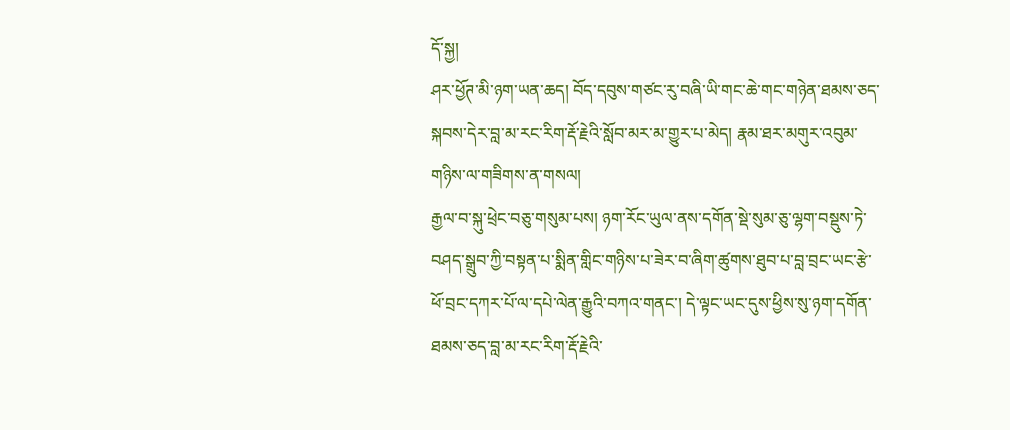དོ་སྐྱ།
ཤར་ཕྱོཊ་མི་ཉག་ཡན་ཆད། བོད་དབུས་གཙང་རུ་བཞི་ཡི་གང་ཆེ་གང་གཉེན་ཐམས་ཅད་སྐབས་དེར་བླ་མ་རང་རིག་རྡོ་རྗེའི་སློབ་མར་མ་གྱུར་པ་མེད། རྣམ་ཐར་མགུར་འབུམ་གཉིས་ལ་གཟིགས་ན་གསལ།
རྒྱལ་བ་སྐུ་ཕྲེང་བཅུ་གསུམ་པས། ཉག་རོང་ཡུལ་ནས་དགོན་སྡེ་སུམ་ཅུ་ལྷག་བསྡུས་ཏེ་བཤད་སྒྲུབ་ཀྱི་བསྟན་པ་སྨིན་གླིང་གཉིས་པ་ཟེར་བ་ཞིག་ཚུགས་ཐུབ་པ་བླ་བྲང་ཡང་རྩེ་ཕོ་བྲང་དཀར་པོ་ལ་དཔེ་ལེན་རྒྱུའི་བཀའ་གནང་། དེ་ལྟང་ཡང་དུས་ཕྱིས་སུ་ཉག་དགོན་ཐམས་ཅད་བླ་མ་རང་རིག་རྡོ་རྗེའི་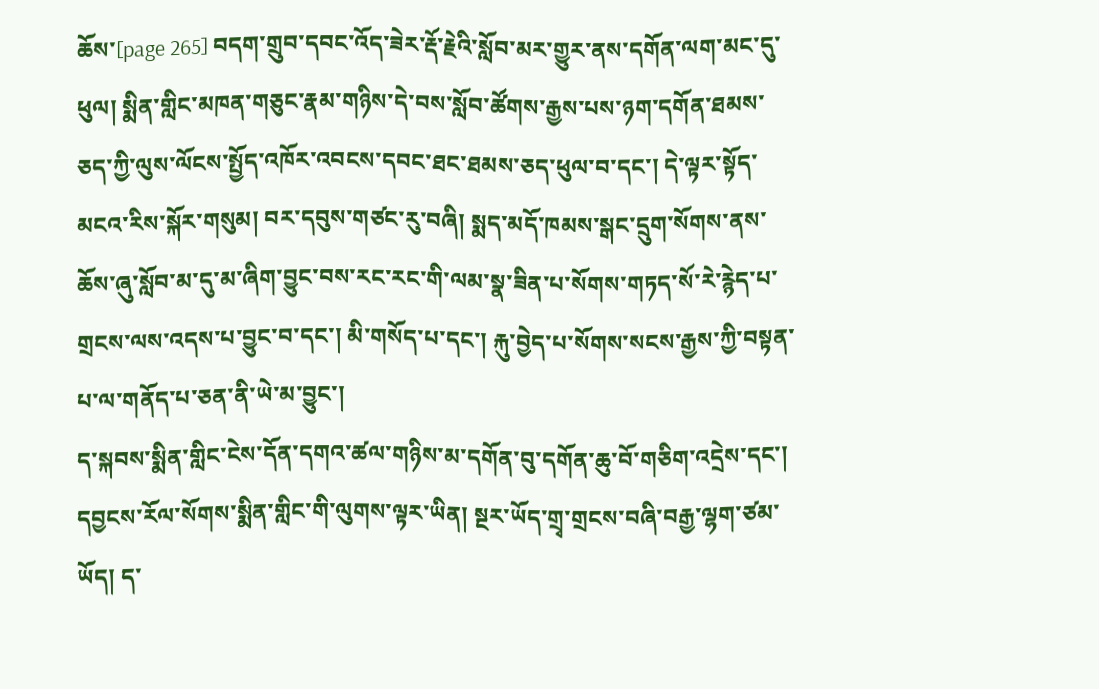ཆོས་[page 265] བདག་གྲུབ་དབང་འོད་ཟེར་རྡོ་རྗེའི་སློབ་མར་གྱུར་ནས་དགོན་ལག་མང་དུ་ཕུལ། སྨིན་གླིང་མཁན་གཅུང་རྣམ་གཉིས་དེ་བས་སློབ་ཚོགས་རྒྱས་པས་ཉག་དགོན་ཐམས་ཅད་ཀྱི་ལུས་ལོངས་སྤྱོད་འཁོར་འབངས་དབང་ཐང་ཐམས་ཅད་ཕུལ་བ་དང་། དེ་ལྟར་སྟོད་མངའ་རིས་སྐོར་གསུམ། བར་དབུས་གཙང་རུ་བཞི། སྨད་མདོ་ཁམས་སྒང་དྲུག་སོགས་ནས་ཆོས་ཞུ་སློབ་མ་དུ་མ་ཞིག་བྱུང་བས་རང་རང་གི་ལམ་སྣ་ཟིན་པ་སོགས་གཏད་སོ་རེ་རྙེད་པ་གྲངས་ལས་འདས་པ་བྱུང་བ་དང་། མི་གསོད་པ་དང་། རྐུ་བྱེད་པ་སོགས་སངས་རྒྱས་ཀྱི་བསྟན་པ་ལ་གནོད་པ་ཅན་ནི་ཡེ་མ་བྱུང་།
ད་སྐབས་སྨིན་གླིང་ངེས་དོན་དགའ་ཚལ་གཉིས་མ་དགོན་བུ་དགོན་ཆུ་བོ་གཅིག་འདྲེས་དང་། དབྱངས་རོལ་སོགས་སྨིན་གླིང་གི་ལུགས་ལྟར་ཡིན། སྔར་ཡོད་གྲྭ་གྲངས་བཞི་བརྒྱ་ལྷག་ཙམ་ཡོད། ད་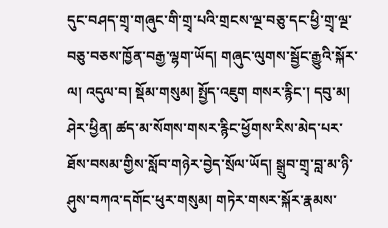དུང་བཤད་གྲྭ་གཞུང་གི་གྲྭ་པའི་གྲངས་ལྔ་བཅུ་དང་ཕྱི་གྲྭ་ལྔ་བཅུ་བཅས་ཁྱོན་བརྒྱ་ལྷག་ཡོད། གཞུང་ལུགས་སྦྱོང་རྒྱུའི་སྐོར་ལ། འདུལ་བ། སྡོམ་གསུམ། སྤྱོད་འཇུག གསར་རྙིང་། དབུ་མ། ཤེར་ཕྱིན། ཚད་མ་སོགས་གསར་རྙིང་ཕྱོགས་རིས་མེད་པར་ཐོས་བསམ་གྱིས་སློབ་གཉེར་བྱེད་སྲོལ་ཡོད། སྒྲུབ་གྲྭ་བླ་མ་ཉི་ཤུས་བཀའ་དགོང་ཕུར་གསུམ། གཏེར་གསར་སྐོར་རྣམས་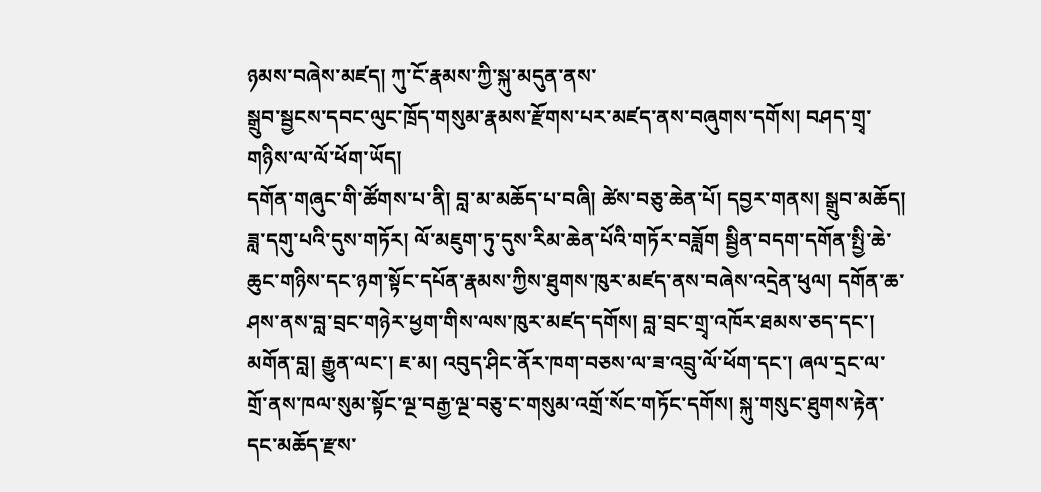ཉམས་བཞེས་མཛད། ཀུ་ངོ་རྣམས་ཀྱི་སྐུ་མདུན་ནས་
སྒྲུབ་སྦྱངས་དབང་ལུང་ཁྲོད་གསུམ་རྣམས་རྫོགས་པར་མཛད་ནས་བཞུགས་དགོས། བཤད་གྲྭ་གཉིས་ལ་ལོ་ཕོག་ཡོད།
དགོན་གཞུང་གི་ཚོགས་པ་ནི། བླ་མ་མཆོད་པ་བཞི། ཚེས་བཅུ་ཆེན་པོ། དབྱར་གནས། སྒྲུབ་མཆོད། ཟླ་དགུ་པའི་དུས་གཏོར། ལོ་མཇུག་ཏུ་དུས་རིམ་ཆེན་པོའི་གཏོར་བཟློག སྦྱིན་བདག་དགོན་སྤྱི་ཆེ་ཆུང་གཉིས་དང་ཉག་སྟོང་དཔོན་རྣམས་ཀྱིས་ཐུགས་ཁུར་མཛད་ནས་བཞེས་འདྲེན་ཕུལ། དགོན་ཆ་ཤས་ནས་བླ་བྲང་གཉེར་ཕྱག་གིས་ལས་ཁུར་མཛད་དགོས། བླ་བྲང་གྲྭ་འཁོར་ཐམས་ཅད་དང་། མགོན་བླ། རྒྱུན་ལང་། ཇ་མ། འབུད་ཤིང་ནོར་ཁག་བཅས་ལ་ཟ་འབྲུ་ལོ་ཕོག་དང་། ཞལ་དྲང་ལ་གྲོ་ནས་ཁལ་སུམ་སྟོང་ལྔ་བརྒྱ་ལྔ་བཅུ་ང་གསུམ་འགྲོ་སོང་གཏོང་དགོས། སྐུ་གསུང་ཐུགས་རྟེན་དང་མཆོད་རྫས་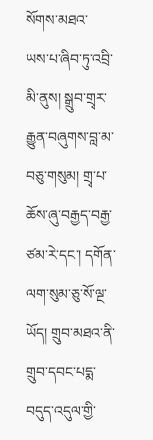སོགས་མཐའ་
ཡས་པ་ཞིབ་ཏུ་འབྲི་མི་ནུས། སྒྲུབ་གྲྭར་རྒྱུན་བཞུགས་བླ་མ་བཅུ་གསུམ། གྲྭ་པ་ཆོས་ཞུ་བརྒྱད་བརྒྱ་ཙམ་རེ་དང་། དགོན་ལག་སུམ་ཅུ་སོ་ལྔ་ཡོད། གྲུབ་མཐའ་ནི་གྲུབ་དབང་པདྨ་བདུད་འདུལ་གྱི་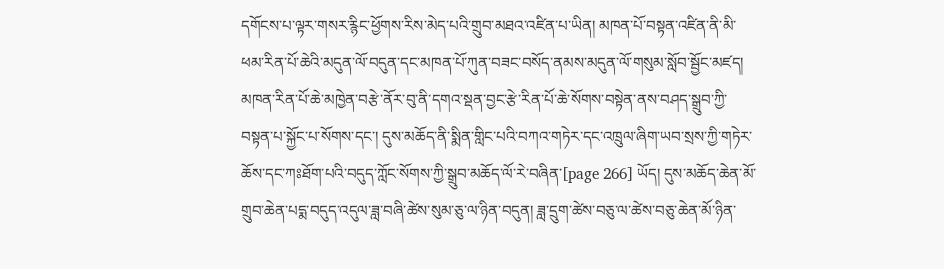དགོངས་པ་ལྟར་གསར་རྙིང་ཕྱོགས་རིས་མེད་པའི་གྲུབ་མཐའ་འཛིན་པ་ཡིན། མཁན་པོ་བསྟན་འཛིན་ནི་མི་ཕམ་རིན་པོ་ཆེའི་མདུན་ལོ་བདུན་དང་མཁན་པོ་ཀུན་བཟང་བསོད་ནམས་མདུན་ལོ་གསུམ་སློབ་སྦྱོང་མཛད། མཁན་རིན་པོ་ཆེ་མཁྱེན་བརྩེ་ནོར་བུ་ནི་དགའ་སྡན་བྱང་རྩེ་རིན་པོ་ཆེ་སོགས་བསྟེན་ནས་བཤད་སྒྲུབ་ཀྱི་བསྟན་པ་སྐྱོང་པ་སོགས་དང་། དུས་མཆོད་ནི་སྨིན་གླིང་པའི་བཀའ་གཏེར་དང་འཁྲུལ་ཞིག་ཡབ་སྲས་ཀྱི་གཏེར་ཆོས་དང་ཀཿཐོག་པའི་བདུད་ཀློང་སོགས་ཀྱི་སྒྲུབ་མཆོད་ལོ་རེ་བཞིན་[page 266] ཡོད། དུས་མཆོད་ཆེན་མོ་གྲུབ་ཆེན་པདྨ་བདུད་འདུལ་ཟླ་བཞི་ཚེས་སུམ་ཅུ་ལ་ཉིན་བདུན། ཟླ་དྲུག་ཚེས་བཅུ་ལ་ཚེས་བཅུ་ཆེན་མོ་ཉིན་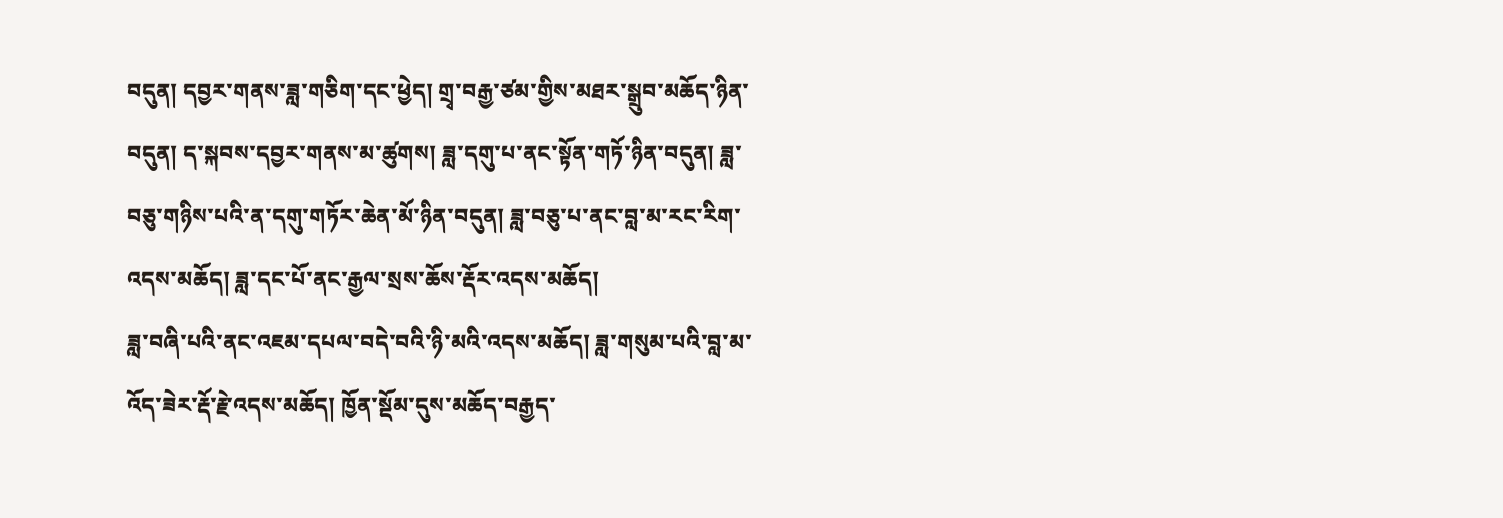བདུན། དབྱར་གནས་ཟླ་གཅིག་དང་ཕྱེད། གྲྭ་བརྒྱ་ཙམ་གྱིས་མཐར་སྒྲུབ་མཆོད་ཉིན་བདུན། ད་སྐབས་དབྱར་གནས་མ་ཚུགས། ཟླ་དགུ་པ་ནང་སྟོན་གཏོ་ཉིན་བདུན། ཟླ་བཅུ་གཉིས་པའི་ན་དགུ་གཏོར་ཆེན་མོ་ཉིན་བདུན། ཟླ་བཅུ་པ་ནང་བླ་མ་རང་རིག་འདས་མཆོད། ཟླ་དང་པོ་ནང་རྒྱལ་སྲས་ཆོས་རྡོར་འདས་མཆོད།
ཟླ་བཞི་པའི་ནང་འཇམ་དཔལ་བདེ་བའི་ཉི་མའི་འདས་མཆོད། ཟླ་གསུམ་པའི་བླ་མ་འོད་ཟེར་རྡོ་རྗེ་འདས་མཆོད། ཁྱོན་སྡོམ་དུས་མཆོད་བརྒྱད་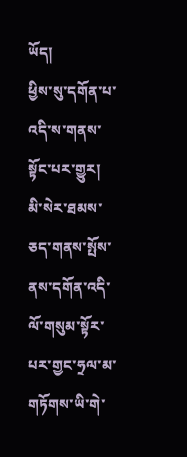ཡོད།
ཕྱིས་སུ་དགོན་པ་འདི་ས་གནས་སྟོང་པར་གྱུར། མི་སེར་ཐམས་ཅད་གནས་སྤོས་ནས་དགོན་འདི་ལོ་གསུམ་སྟོར་པར་གྱང་ཧྲལ་མ་གཏོགས་ཡི་གེ་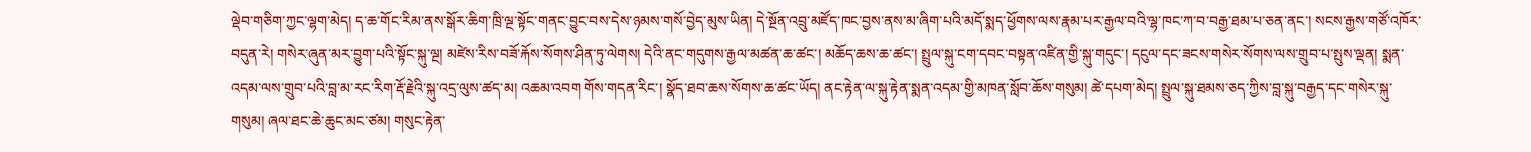ལྡེབ་གཅིག་ཀྱང་ལྷག་མེད། ད་ཆ་གོང་རིམ་ནས་སྒོར་ཆིག་ཁྲི་ལྔ་སྟོང་གནང་བྱུང་བས་དེས་ཉམས་གསོ་བྱེད་མུས་ཡིན། དེ་སྔོན་འབྲུ་མཛོད་ཁང་བྱས་ནས་མ་ཞིག་པའི་མདོ་སྨད་ཕྱོགས་ལས་རྣམ་པར་རྒྱལ་བའི་ལྷ་ཁང་ཀ་བ་བརྒྱ་ཐམ་པ་ཅན་ནང་། སངས་རྒྱས་གཙོ་འཁོར་བདུན་རེ། གསེར་ཞུན་མར་བྱུག་པའི་སྟོང་སྐུ་ལྔ། མཛེས་རིས་བཟོ་རྐོས་སོགས་ཤིན་ཏུ་ལེགས། དེའི་ནང་གདུགས་རྒྱལ་མཚན་ཆ་ཚང་། མཆོད་ཆས་ཆ་ཚང་། སྤྲུལ་སྐུ་ངག་དབང་བསྟན་འཛིན་གྱི་སྐུ་གདུང་། དངུལ་དང་ཟངས་གསེར་སོགས་ལས་གྲུབ་པ་སྤུས་ལྡན། སྨན་འདམ་ལས་གྲུབ་པའི་བླ་མ་རང་རིག་རྡོ་རྗེའི་སྐུ་འདྲ་ལུས་ཚད་མ། འཆམ་འབག གོས་གདན་རིང་། སྣོད་ཐབ་ཆས་སོགས་ཆ་ཚང་ཡོད། ནང་རྟེན་ལ་སྐུ་རྟེན་སྨན་འདམ་གྱི་མཁན་སློབ་ཆོས་གསུམ། ཚེ་དཔག་མེད། སྤྲུལ་སྐུ་ཐམས་ཅད་ཀྱིས་བླ་སྐུ་བརྒྱད་དང་གསེར་སྐུ་གསུམ། ཞལ་ཐང་ཆེ་ཆུང་མང་ཙམ། གསུང་རྟེན་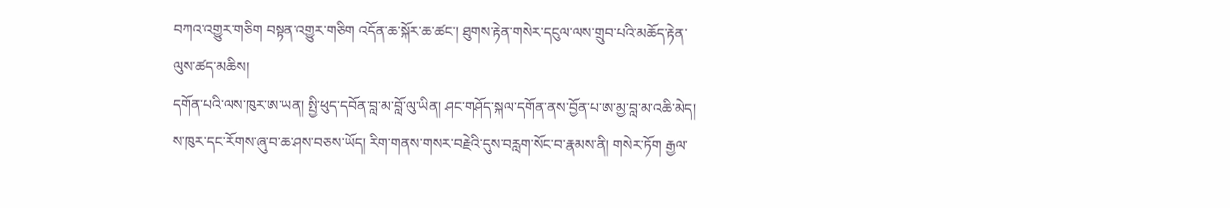བཀའ་འགྱུར་གཅིག བསྟན་འགྱུར་གཅིག འདོན་ཆ་སྐོར་ཆ་ཚང་། ཐུགས་རྟེན་གསེར་དངུལ་ལས་གྲུབ་པའི་མཆོད་རྟེན་ལུས་ཚད་མཆིས།
དགོན་པའི་ལས་ཁུར་ཨ་ཡན། སྤྱི་ཕུད་དབོན་བླ་མ་བློ་ལུ་ཡིན། ཤང་གཤོད་སྐལ་དགོན་ནས་བྱོན་པ་ཨ་མྱ་བླ་མ་འཆི་མེད། ས་ཁུར་དང་རོགས་ཞུ་བ་ཆ་ཤས་བཅས་ཡོད། རིག་གནས་གསར་བརྗེའི་དུས་བརླག་སོང་བ་རྣམས་ནི། གསེར་ཏོག རྒྱལ་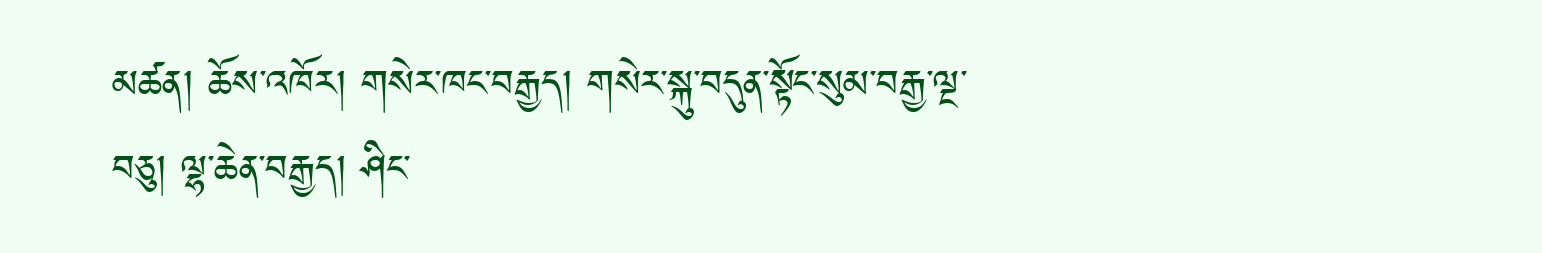མཚན། ཆོས་འཁོར། གསེར་ཁང་བརྒྱད། གསེར་སྐུ་བདུན་སྟོང་སུམ་བརྒྱ་ལྔ་བཅུ། ལྷ་ཆེན་བརྒྱད། ཤིང་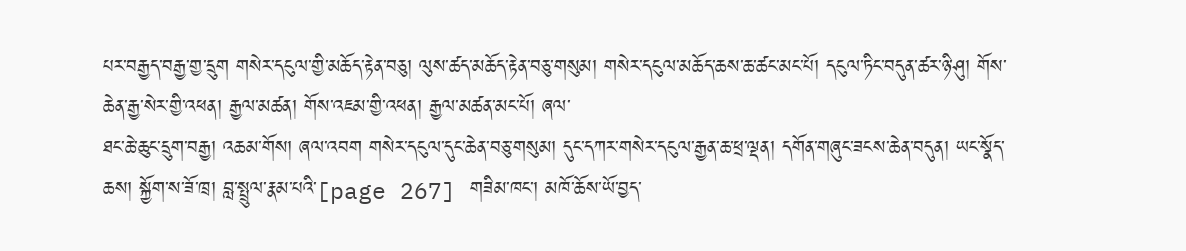པར་བརྒྱད་བརྒྱ་གྱ་དྲུག གསེར་དངུལ་གྱི་མཆོད་རྟེན་བཅུ། ལུས་ཚད་མཆོད་རྟེན་བཅུ་གསུམ། གསེར་དངུལ་མཆོད་ཆས་ཆ་ཚང་མང་པོ། དངུལ་ཏིང་བདུན་ཚར་ཉི་ཤུ། གོས་ཆེན་རྒྱ་སེར་གྱི་འཕན། རྒྱལ་མཚན། གོས་འཇམ་གྱི་འཕན། རྒྱལ་མཚན་མང་པོ། ཞལ་
ཐང་ཆེ་ཆུང་དྲུག་བརྒྱ། འཆམ་གོས། ཞལ་འབག གསེར་དངུལ་དུང་ཆེན་བཅུ་གསུམ། དུང་དཀར་གསེར་དངུལ་རྒྱན་ཆ་ཕྲ་ལྡན། དགོན་གཞུང་ཟངས་ཆེན་བདུན། ཡང་སྣོད་ཆས། སྐྱོག་ས་ཟོ་ཁྲ། བླ་སྤྲུལ་རྣམ་པའི་[page 267] གཟིམ་ཁང་། མཁོ་ཆོས་ཡོ་བྱད་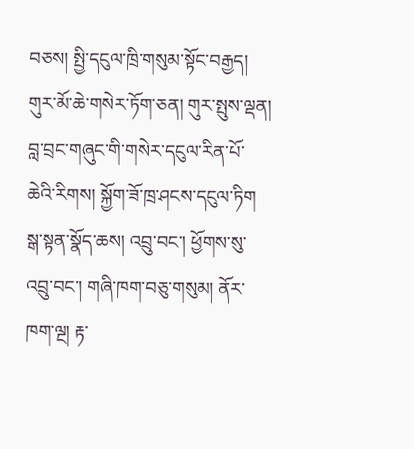བཅས། སྤྱི་དངུལ་ཁྲི་གསུམ་སྟོང་བརྒྱད། གུར་མོ་ཆེ་གསེར་ཏོག་ཅན། གུར་སྤུས་ལྡན། བླ་བྲང་གཞུང་གི་གསེར་དངུལ་རིན་པོ་ཆེའི་རིགས། སྐྱོག་ཟོ་ཁྲ་ཤངས་དངུལ་ཏིག སྒ་སྟན་སྣོད་ཆས། འབྲུ་བང་། ཕྱོགས་སུ་འབྲུ་བང་། གཞི་ཁག་བཅུ་གསུམ། ནོར་ཁག་ལྔ། རྟ་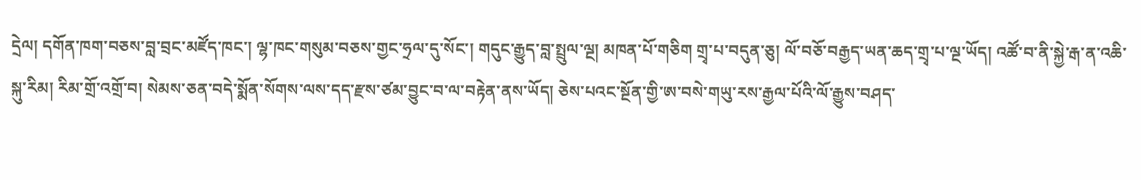དྲེལ། དགོན་ཁག་བཅས་བླ་བྲང་མཛོད་ཁང་། ལྷ་ཁང་གསུམ་བཅས་གྱང་ཧྲལ་དུ་སོང་། གདུང་རྒྱུད་བླ་སྤྲུལ་ལྔ། མཁན་པོ་གཅིག གྲྭ་པ་བདུན་ཅུ། ལོ་བཅོ་བརྒྱད་ཡན་ཆད་གྲྭ་པ་ལྔ་ཡོད། འཚོ་བ་ནི་སྐྱེ་རྒ་ན་འཆི་སྐུ་རིམ། རིམ་གྲོ་འགྲོ་བ། སེམས་ཅན་བདེ་སྨོན་སོགས་ལས་དད་རྫས་ཙམ་བྱུང་བ་ལ་བརྟེན་ནས་ཡོད། ཅེས་པའང་སྔོན་གྱི་ཨ་བསེ་གཡུ་རས་རྒྱལ་པོའི་ལོ་རྒྱུས་བཤད་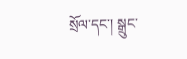སྲོལ་དང་། སྒྲུང་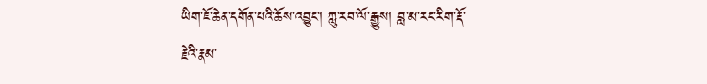ཡིག་ཇོ་ཆེན་དགོན་པའི་ཆོས་འབྱུང་། ཀླུ་རབ་ལོ་རྒྱུས། བླ་མ་རང་རིག་རྡོ་རྗེའི་རྣམ་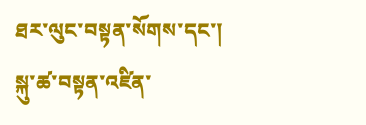ཐར་ལུང་བསྟན་སོགས་དང་།
སྐུ་ཚ་བསྟན་འཛིན་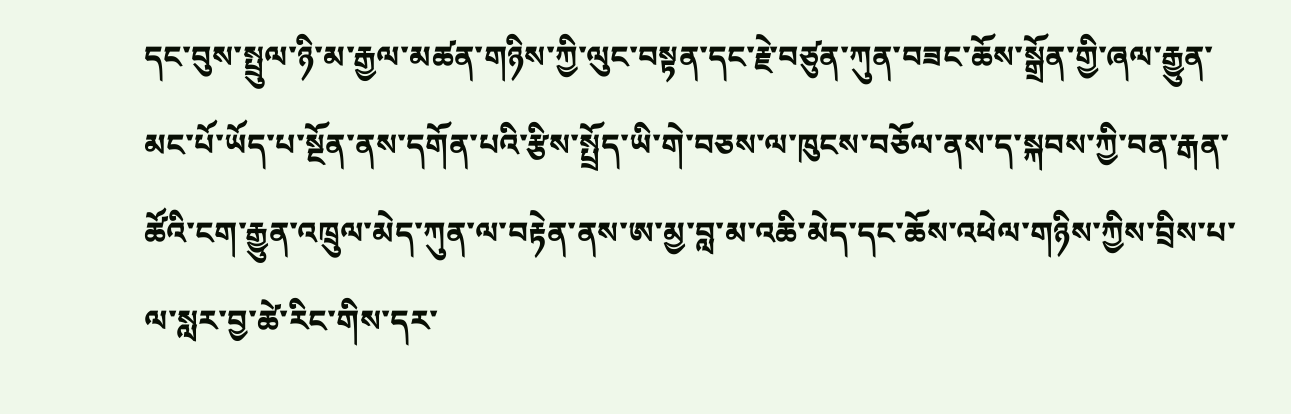དང་བུས་སྤྲུལ་ཉི་མ་རྒྱལ་མཚན་གཉིས་ཀྱི་ལུང་བསྟན་དང་རྗེ་བཙུན་ཀུན་བཟང་ཆོས་སྒྲོན་གྱི་ཞལ་རྒྱུན་མང་པོ་ཡོད་པ་སྔོན་ནས་དགོན་པའི་རྩིས་སྤྲོད་ཡི་གེ་བཅས་ལ་ཁུངས་བཅོལ་ནས་ད་སྐབས་ཀྱི་བན་རྒན་ཚོའི་ངག་རྒྱུན་འཁྲུལ་མེད་ཀུན་ལ་བརྟེན་ནས་ཨ་མྱ་བླ་མ་འཆི་མེད་དང་ཆོས་འཕེལ་གཉིས་ཀྱིས་བྲིས་པ་ལ་སླར་བྱ་ཚེ་རིང་གིས་དར་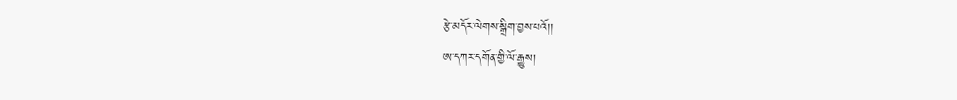རྩེ་མདོར་ལེགས་སྒྲིག་བྱས་པའོ།།
ཨ་དཀར་དགོན་གྱི་ལོ་རྒྱུས།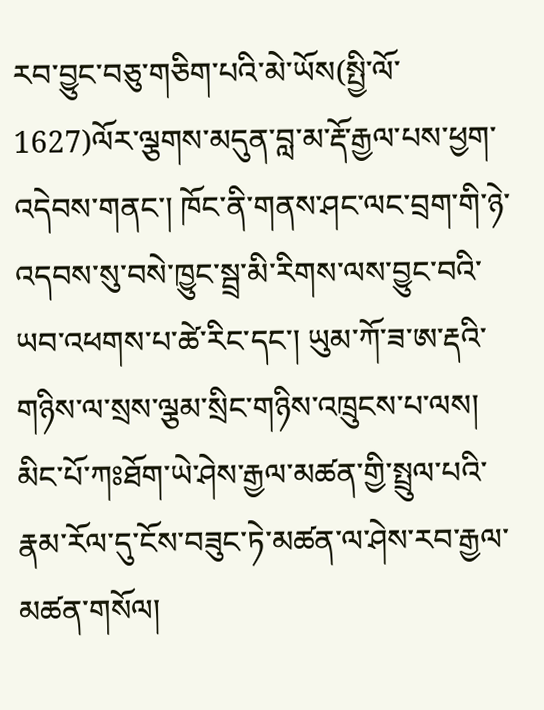རབ་བྱུང་བཅུ་གཅིག་པའི་མེ་ཡོས(སྤྱི་ལོ་1627)ལོར་ལྕགས་མདུན་བླ་མ་རྡོ་རྒྱལ་པས་ཕྱག་འདེབས་གནང་། ཁོང་ནི་གནས་ཤང་ལང་བྲག་གི་ཉེ་འདབས་སུ་བསེ་ཁྱུང་སྦྲ་མི་རིགས་ལས་བྱུང་བའི་ཡབ་འཕགས་པ་ཚེ་རིང་དང་། ཡུམ་ཀོ་ཟ་ཨ་རྡའི་གཉིས་ལ་སྲས་ལྕམ་སྲིང་གཉིས་འཁྲུངས་པ་ལས། མིང་པོ་ཀཿཐོག་ཡེ་ཤེས་རྒྱལ་མཚན་གྱི་སྤྲུལ་པའི་རྣམ་རོལ་དུ་ངོས་བཟུང་ཏེ་མཚན་ལ་ཤེས་རབ་རྒྱལ་མཚན་གསོལ།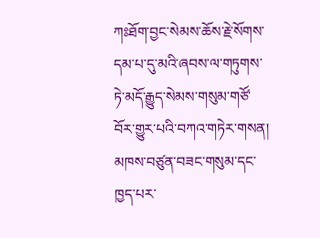ཀཿཐོག་བྱང་སེམས་ཆོས་རྗེ་སོགས་དམ་པ་དུ་མའི་ཞབས་ལ་གཏུགས་ཏེ་མདོ་རྒྱུད་སེམས་གསུམ་གཙོ་བོར་གྱུར་པའི་བཀའ་གཏེར་གསན། མཁས་བཙུན་བཟང་གསུམ་དང་ཁྱད་པར་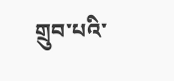གྲུབ་པའི་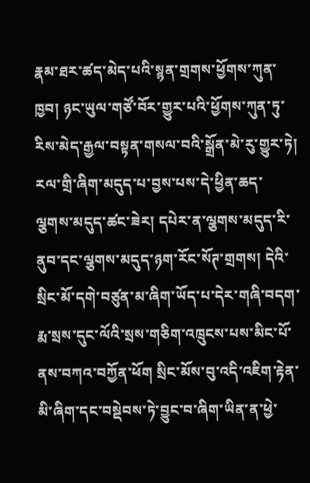རྣམ་ཐར་ཚད་མེད་པའི་སྙན་གྲགས་ཕྱོགས་ཀུན་
ཁྱབ། ཉང་ཡུལ་གཙོ་བོར་གྱུར་པའི་ཕྱོགས་ཀུན་ཏུ་རིས་མེད་རྒྱལ་བསྟན་གསལ་བའི་སྒྲོན་མེ་རུ་གྱུར་ཏེ། རལ་གྲི་ཞིག་མདུད་པ་བྱས་པས་དེ་ཕྱིན་ཆད་ལྕགས་མདུད་ཚང་ཟེར། དཔེར་ན་ལྕགས་མདུད་རི་ནུབ་དང་ལྕགས་མདུད་ཉག་རོང་སོཊ་གྲགས། དེའི་སྲིང་མོ་དགེ་བཙུན་མ་ཞིག་ཡོད་པ་དེར་གཞི་བདག་རྨ་སྲས་དུང་ལོའི་སྲས་གཅིག་འཁྲུངས་པས་མིང་པོ་ནས་བཀའ་བཀྱོན་ཕོག སྲིང་མོས་བུ་འདི་འཇིག་རྟེན་མི་ཞིག་དང་བསྡེབས་ཏེ་བྱུང་བ་ཞིག་ཡིན་ན་ཕྱེ་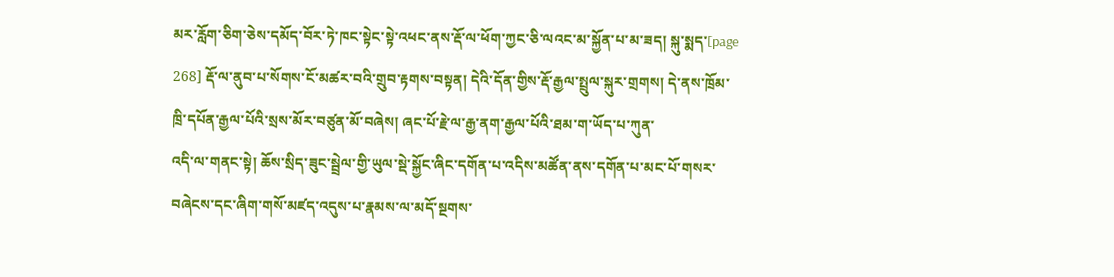མར་རློག་ཅིག་ཅེས་དམོད་བོར་ཏེ་ཁང་སྟེང་སྟེ་འཕང་ནས་རྡོ་ལ་ཕོག་ཀྱང་ཅི་ལའང་མ་སྐྱོན་པ་མ་ཟད། སྐུ་སྨད་[page 268] རྡོ་ལ་ནུབ་པ་སོགས་ངོ་མཚར་བའི་གྲུབ་རྟགས་བསྟན། དེའི་དོན་གྱིས་རྡོ་རྒྱལ་སྤྲུལ་སྐུར་གྲགས། དེ་ནས་ཁྲོམ་ཁྲི་དཔོན་རྒྱལ་པོའི་སྲས་མོར་བཙུན་མོ་བཞེས། ཞང་པོ་རྗེ་ལ་རྒྱ་ནག་རྒྱལ་པོའི་ཐམ་ག་ཡོད་པ་ཀུན་
འདི་ལ་གནང་སྟེ། ཆོས་སྲིད་ཟུང་སྦྲེལ་གྱི་ཡུལ་སྡེ་སྐྱོང་ཞིང་དགོན་པ་འདིས་མཚོན་ནས་དགོན་པ་མང་པོ་གསར་བཞེངས་དང་ཞིག་གསོ་མཛད་འདུས་པ་རྣམས་ལ་མདོ་སྔགས་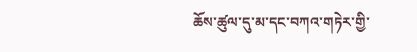ཆོས་ཚུལ་དུ་མ་དང་བཀའ་གཏེར་གྱི་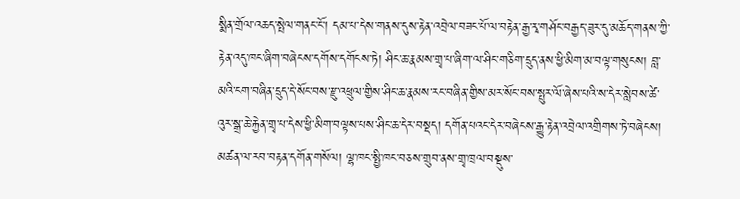སྨིན་གྲོལ་འཆད་སྤེལ་གནང་ངོ་། དམ་པ་དེས་གནས་དུས་རྟེན་འབྲེལ་བཟང་པོ་ལ་བརྟེན་རྒྱ་རྭ་གཤོང་བརྒྱད་ཟུར་དུ་མཆོད་གནས་ཀྱི་རྟེན་འདུ་ཁང་ཞིག་བཞེངས་དགོས་དགོངས་ཏེ། ཤིང་ཆ་རྣམས་གྲྭ་པ་ཞིག་ལ་ཤིང་གཅིག་དྲུད་ནས་ཕྱི་མིག་མ་བལྟ་གསུངས། བླ་མའི་ངག་བཞིན་དྲུད་དེ་སོང་བས་རྫུ་འཕྲུལ་གྱིས་ཤིང་ཆ་རྣམས་རང་བཞིན་གྱིས་མར་སོང་བས་སྤུར་ལོ་ཞེས་པའི་ས་དེར་སླེབས་ཚེ་འུར་སྒྲ་ཆེ་རྐྱེན་གྲྭ་པ་དེས་ཕྱི་མིག་བལྟས་པས་ཤིང་ཆ་དེར་བསྡད། དགོན་པའང་དེར་བཞེངས་རྒྱུ་རྟེན་འབྲེལ་འགྲིགས་ཏེ་བཞེངས། མཚན་ལ་རབ་བརྟན་དགོན་གསོལ། ལྷ་ཁང་སྤྱི་ཁང་བཅས་གྲུབ་ནས་གྲྭ་ཁྲལ་བསྡུས་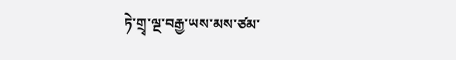ཏེ་གྲྭ་ལྔ་བརྒྱ་ཡས་མས་ཙམ་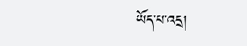ཡོད་པ་འདྲ།